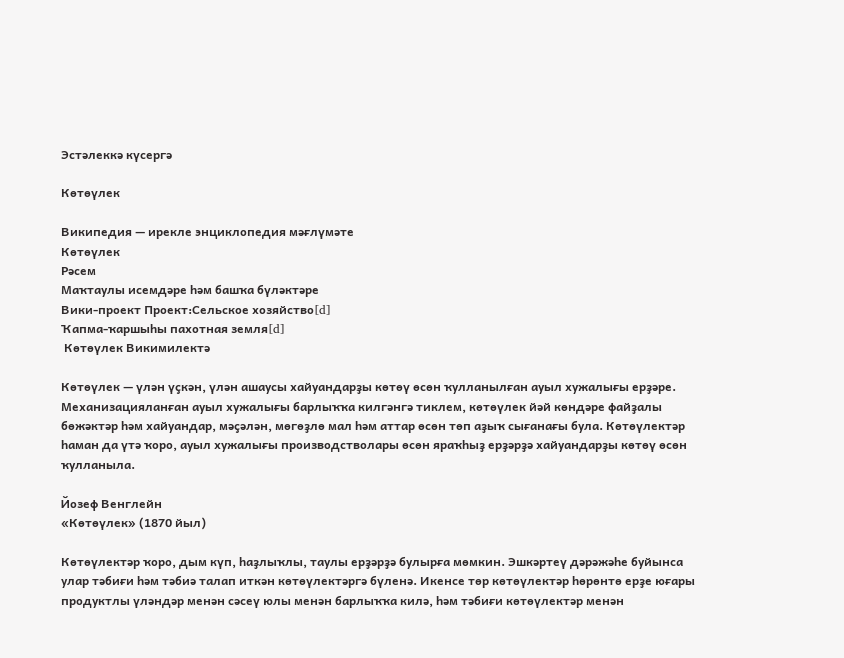Эстәлеккә күсергә

Көтөүлек

Википедия — ирекле энциклопедия мәғлүмәте
Көтөүлек
Рәсем
Маҡтаулы исемдәре һәм башҡа бүләктәре
Вики-проект Проект:Сельское хозяйство[d]
Ҡапма-ҡаршыһы пахотная земля[d]
 Көтөүлек Викимилектә

Көтөүлек — үлән үҫкән, үлән ашаусы хайуандарҙы көтөү өсөн ҡулланылған ауыл хужалығы ерҙәре. Механизацияланған ауыл хужалығы барлыҡҡа килгәнгә тиклем, көтөүлек йәй көндәре файҙалы бөжәктәр һәм хайуандар, мәҫәлән, мөгөҙлө мал һәм аттар өсөн төп аҙыҡ сығанағы була. Көтөүлектәр һаман да үтә ҡоро, ауыл хужалығы производстволары өсөн яраҡһыҙ ерҙәрҙә хайуандарҙы көтөү өсөн ҡулланыла.

Йозеф Венглейн
«Көтөүлек» (1870 йыл)

Көтөүлектәр ҡоро, дым күп, һаҙлыҡлы, таулы ерҙәрҙә булырға мөмкин. Эшкәртеү дәрәжәһе буйынса улар тәбиғи һәм тәбиә талап иткән көтөүлектәргә бүленә. Икенсе төр көтөүлектәр һөрөнтө ерҙе юғары продуктлы үләндәр менән сәсеү юлы менән барлыҡҡа килә, һәм тәбиғи көтөүлектәр менән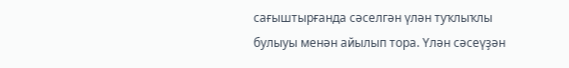сағыштырғанда сәселгән үлән туҡлыҡлы булыуы менән айылып тора. Үлән сәсеүҙән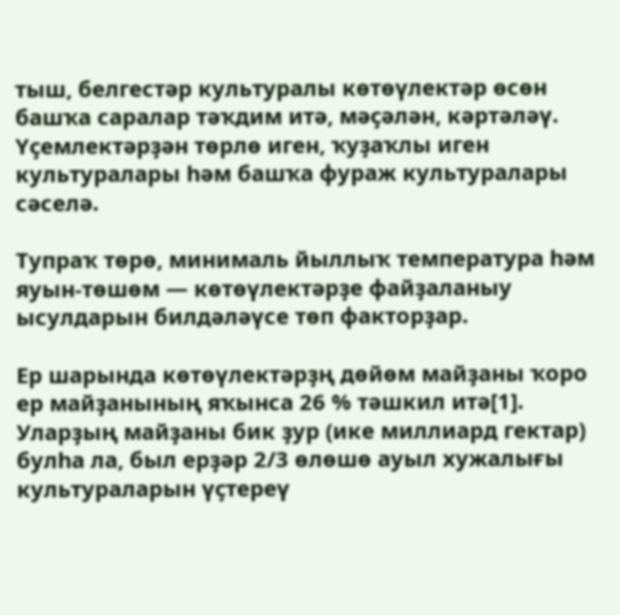тыш, белгестәр культуралы көтөүлектәр өсөн башҡа саралар тәҡдим итә, мәҫәлән, кәртәләү. Үҫемлектәрҙән төрлө иген, ҡуҙаҡлы иген культуралары һәм башҡа фураж культуралары сәселә.

Тупраҡ төрө, минималь йыллыҡ температура һәм яуын-төшөм — көтөүлектәрҙе файҙаланыу ысулдарын билдәләүсе төп факторҙар.

Ер шарында көтөүлектәрҙң дөйөм майҙаны ҡоро ер майҙанының яҡынса 26 % тәшкил итә[1]. Уларҙың майҙаны бик ҙур (ике миллиард гектар) булһа ла, был ерҙәр 2/3 өлөшө ауыл хужалығы культураларын үҫтереү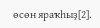өсөн яраҡһыҙ[2].